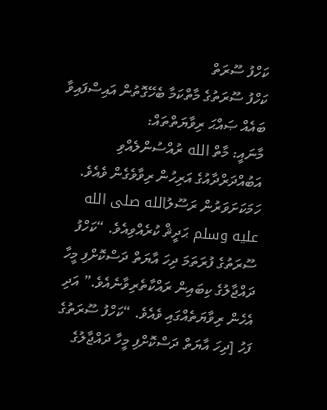ކަހްފު ސޫރަތް
ކަހްފު ސޫރަތުގެ މާތްކަމާ ބެހޭގޮތުން އައިސްފައިވާ ބައެއް ޞައްޙަ ރިވާޔަތްތައް:
މާނައީ: މާތް الله ރުއްސުންލެއްވި އަބުއްދަރްދާއުގެ އަރިހުން ރިވާވެގެން ވެއެވެ. ހަމަކަށަވަރުން ރަސޫލުالله صلى الله عليه وسلم ޙަދީޘް ކުރެއްވިއެވެ. “ކަހްފު ސޫރަތުގެ ފުރަތަމަ ދިހަ އާޔަތް ދަސްކޮށްފި މީހާ ދައްޖާލުގެ ކިބައިން ރައްކާތެރިވާނެއެވެ.” އަދި އެހެން ރިވާޔަތެއްގައި ވެއެވެ. “ކަހްފު ސޫރަތުގެ ފަހު [ދިހަ އާޔަތް ދަސްކޮށްފި މީހާ ދައްޖާލުގެ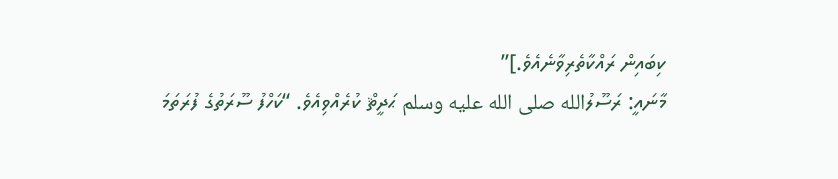ކިބައިން ރައްކާތެރިވާނެއެވެ.]”
މާނައީ: ރަސޫލުالله صلى الله عليه وسلم ޙަދީޘް ކުރެއްވިއެވެ. “ކަހްފު ސޫރަތުގެ ފުރަތަމަ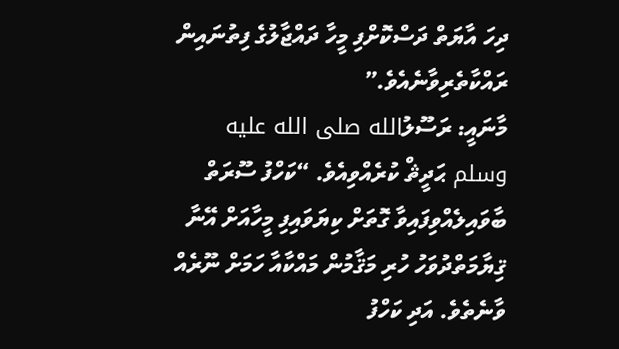ދިހަ އާޔަތް ދަސްކޮށްފި މީހާ ދައްޖާލުގެ ފިތުނައިން ރައްކާތެރިވާނެއެވެ.”
މާނައީ: ރަސޫލުالله صلى الله عليه وسلم ޙަދީޘް ކުރެއްވިއެވެ. “ކަހްފު ސޫރަތް ބާވައިލެއްވިފައިވާ ގޮތަށް ކިޔަވައިފި މީހާއަށް އޭނާ ޤިޔާމަތްދުވަހު ހުރި މަޤާމުން މައްކާއާ ހަމަށް ނޫރެއް ވާނެތެވެ. އަދި ކަހްފު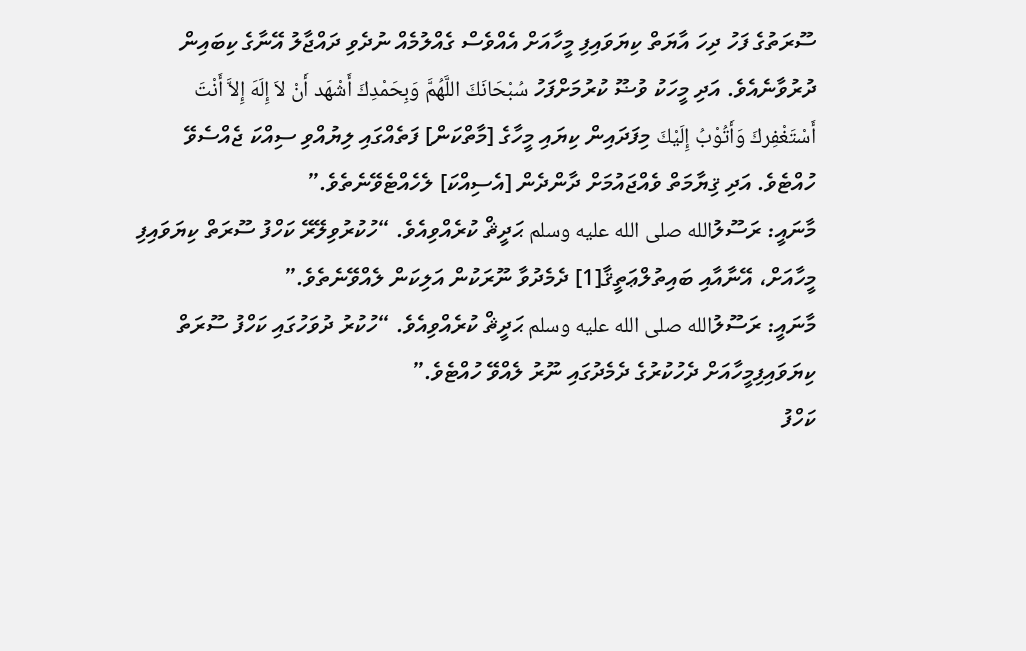ސޫރަތުގެ ފަހު ދިހަ އާޔަތް ކިޔަވައިފި މީހާއަށް އެއްވެސް ގެއްލުމެއް ނުދެވި ދައްޖާލު އޭނާގެ ކިބައިން ދުރުވާނެއެވެ. އަދި މީހަކު ވުޟޫ ކުރުމަށްފަހު سُبْحَانَكَ اللَّهُمَّ وَبِحَمْدِكَ أَشْهَد أَنْ لاَ إِلَهَ إِلاَّ أَنْتَ أَسْتَغْفِركَ وَأَتُوْبُ إِلَيْكَ މިފަދައިން ކިޔައި މީހާގެ [މާތްކަން] ފަތެއްގައި ލިޔުއްވި ސިއްކަ ޖެއްސެވޭ ހުއްޓެވެ. އަދި ޤިޔާމަތް ވެއްޖައުމަށް ދާންދެން [އެސިއްކަ] ލެހެއްޓެވޭނެތެވެ.”
މާނައީ: ރަސޫލުالله صلى الله عليه وسلم ޙަދީޘް ކުރެއްވިއެވެ. “ހުކުރުވިލޭރޭ ކަހްފު ސޫރަތް ކިޔަވައިފި މީހާއަށް، އޭނާއާއި ބައިތުލްޢަތީޤާ[1] ދެމެދުވާ ނޫރަކުން އަލިކަން ލެއްވޭނެތެވެ.”
މާނައީ: ރަސޫލުالله صلى الله عليه وسلم ޙަދީޘް ކުރެއްވިއެވެ. “ހުކުރު ދުވަހުގައި ކަހްފު ސޫރަތް ކިޔަވައިފިމީހާއަށް ދެހުކުރުގެ ދެމެދުގައި ނޫރު ލެއްވޭ ހުއްޓެވެ.”
ކަހްފު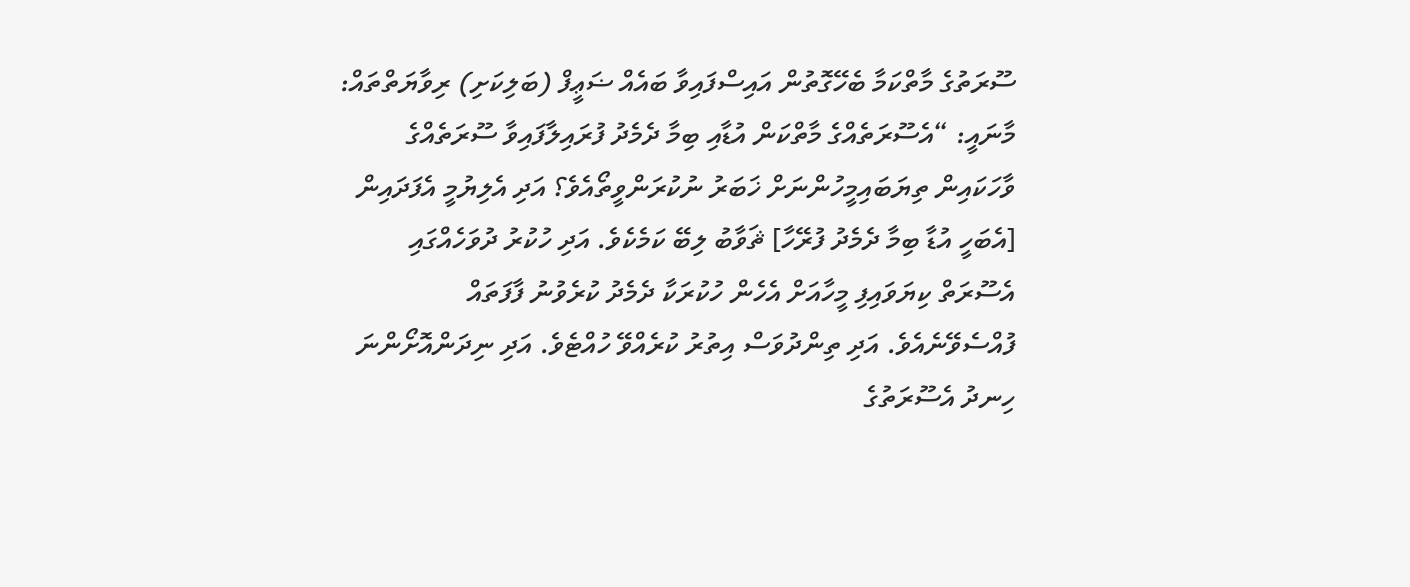ސޫރަތުގެ މާތްކަމާ ބެހޭގޮތުން އައިސްފައިވާ ބައެއް ޟަޢީފް (ބަލިކަށި) ރިވާޔަތްތައް:
މާނައީ: “އެސޫރަތެއްގެ މާތްކަން އުޑާއި ބިމާ ދެމެދު ފުރައިލާފައިވާ ސޫރަތެއްގެ ވާހަކައިން ތިޔަބައިމީހުންނަށް ޚަބަރު ނުކުރަންވީތޯއެވެ؟ އަދި އެލިޔުމީ އެފަދައިން [އެބަހީ އުޑާ ބިމާ ދެމެދު ފުރޭހާ] ޘަވާބު ލިބޭ ކަމެކެވެ. އަދި ހުކުރު ދުވަހެއްގައި އެސޫރަތް ކިޔަވައިފި މީހާއަށް އެހެން ހުކުރަކާ ދެމެދު ކުރެވުނު ފާފަތައް ފުއްސެވޭނެއެވެ. އަދި ތިންދުވަސް އިތުރު ކުރެއްވޭ ހުއްޓެވެ. އަދި ނިދަންއޮށޯންނަ ހިނދު އެސޫރަތުގެ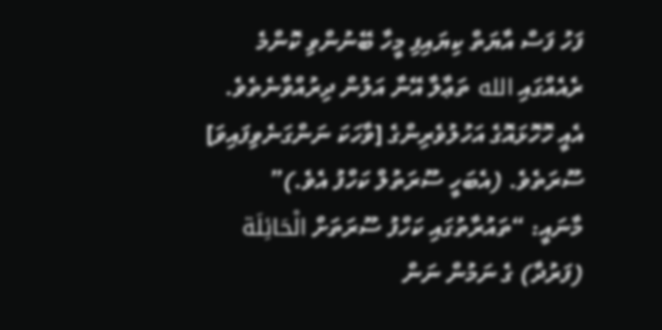ފަހު ފަސް އާޔަތް ކިޔައިފި މީހާ ބޭނުންވި ކޮންމެ ރެއެއްގައި الله ތަޢާލާ އޭނާ އަލުން ދިރުއްވާނެތެވެ. އެއީ ހޮހޮޅައޮގެ އަހުލުވެރިންގެ [ވާހަކަ ނަންގަނެވިފައިވަ] ސޫރަތެވެ. (އެބަހީ ސޫރަތުލް ކަހްފު އެވެ.)”
މާނައީ: “ތައުރާތުގައި ކަހްފު ސޫރަތަށް الْحَائِلَة (ފަރުދާ) ގެ ނަމުން ނަން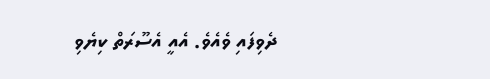ދެވިފައި ވެއެވެ. އެއީ އެސޫރަތް ކިޔެވި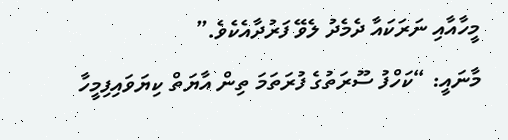މީހާއާއި ނަރަކައާ ދެމެދު ލެވޭ ފަރުދާއެކެވެ.”
މާނައީ: “ކަހްފު ސޫރަތުގެ ފުރަތަމަ ތިން އާޔަތް ކިޔަވައިފިމީހާ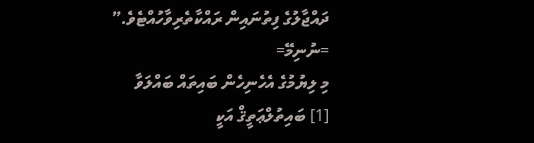ދައްޖާލުގެ ފިތުނައިން ރައްކާތެރިވާހުއްޓެވެ.”
=ނުނިމޭ=
މި ލިޔުމުގެ އެހެނިހެން ބައިތައް ބައްލަވާ
[1] ބައިތުލްޢަތީޤް އަކީ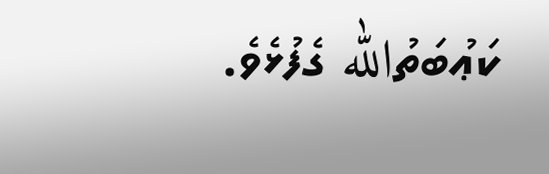ކަޢުބަތުالله ގެފުޅެވެ.